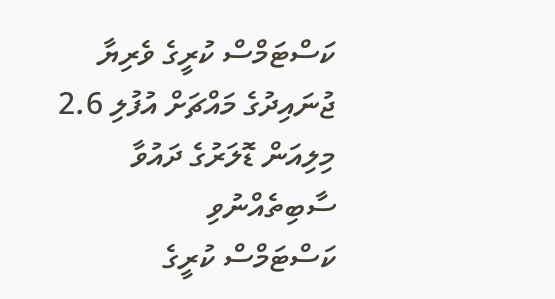ކަސްޓަމްސް ކުރީގެ ވެރިޔާ ޖުނައިދުގެ މައްޗަށް އުފުލި 2.6 މިލިއަން ޑޮލަރުގެ ދައުވާ ސާބިތެއްނުވި
ކަސްޓަމްސް ކުރީގެ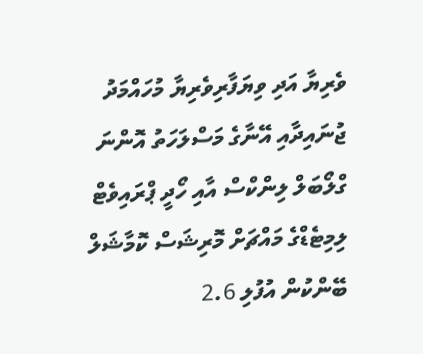ވެރިޔާ އަދި ވިޔަފާރިވެރިޔާ މުހައްމަދު ޖުނައިދާއި އޭނާގެ މަސްލަހަތު އޮންނަ ގްލޯބަލް ލިންކްސް އާއި ހޯދީ ޕްރައިވެޓް ލިމިޓެޑްގެ މައްޗަށް މޮރިޝަސް ކޮމާޝަލް ބޭންކުން އުފުލި 2.6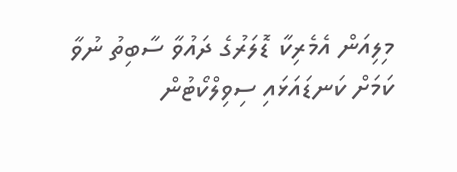މިލިއަން އެމެރިކާ ޑޮލަރުގެ ދައުވާ ސާބިތު ނުވާ ކަމަށް ކަނޑައަޅައި ސިވިލްކޯޓުން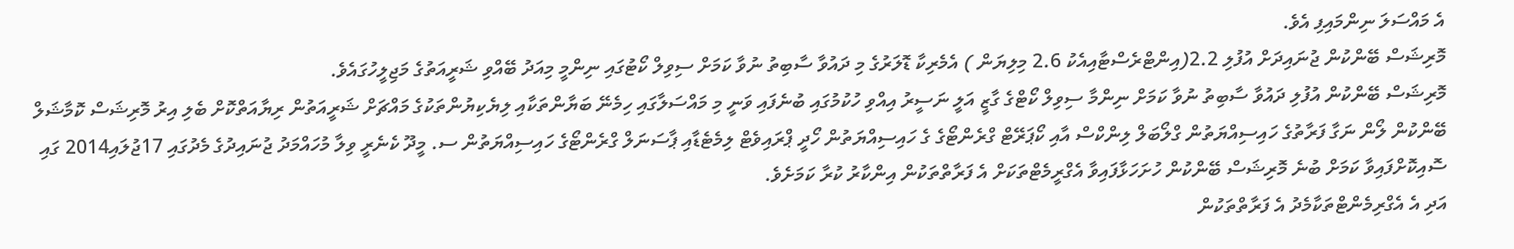އެ މައްސަލަ ނިންމައިފި އެވެ.
މޮރިޝަސް ބޭންކުން ޖުނައިދަށް އުފުލި 2.2(އިންޓްރެސްޓާއިއެކު 2.6 މިލިޔަން ) އެމެރިކާ ޑޮލަރުގެ މި ދައުވާ ސާބިތު ނުވާ ކަމަށް ސިވިލް ކޯޓުގައި ނިންމީ މިއަދު ބޭއްވި ޝަރީއަތުގެ މަޖިލީހުގައެވެ.
މޮރިޝަސް ބޭންކުން އުފުލި ދައުވާ ސާބިތު ނުވާ ކަމަށް ނިންމާ ސިވިލް ކޯޓްގެ ގާޒީ އަލީ ނަސީރު އިއްވި ހުކުމުގައި ބުނެފައި ވަނީ މި މައްސަލާގައި ހިމެނޭ ބަޔާންތަކާއި ލިޔެކިޔުންތަކުގެ މައްޗަށް ޝަރީއަތުން ރިޔާއަތްކޮށް ބެލި އިރު މޮރިޝަސް ކޮމާޝަލް ބޭންކުން ލޯން ނަގާ ފަރާތުގެ ހައިސިއްޔަތުން ގްލޯބަލް ލިންކްސް އާއި ކޯޕަރޭޓް ގްރެންޓޯގެ ގެ ހައިސިއްޔަތުން ހޯދީ ޕްރައިވެޓް ލިމެޓެޑާއި ޕާސަނަލް ގްރެންޓޯގެ ހައިސިއްޔަތުން ސ. މީދޫ ކެނެރީ ވިލާ މުހައްމަދު ޖުނައިދުގެ މެދުގައި 17ޖުލައި2014 ގައި ސޮއިކޮށްފައިވާ ކަމަށް ބުނެ މޮރިޝަސް ބޭންކުން ހުށަހަޅާފައިވާ އެގްރީމެޓްތަކަށް އެ ފަރާތްތަކުން އިންކާރު ކުރާ ކަމަށެވެ.
އަދި އެ އެގްރިމެންޓްތަކާމެދު އެ ފަރާތްތަކުން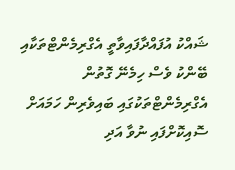ޝައްކު އުފައްދާފައިވާތީ އެގްރިމެންޓްތަކާއި ބޭންކު ވެސް ހިމެނޭ ގޮތުން އެގްރިމެންޓްތަކުގައި ބައިވެރިން ހަމައަށް ސޮއިކޮށްފައި ނުވާ އަދި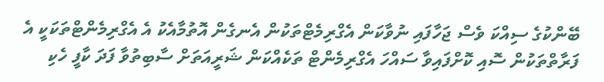ބޭންކުގެ ސިއްކަ ވެސް ޖަހާފައި ނުވާކަން އެގްރިމެޓްތަކުން އެނގެން އޮތުމާއެކު އެ އެގްރިމެންޓްތަކަކީ އެ ފަރާތްތަކުން ސޮއި ކޮށްފައިވާ ސައްހަ އެގްރިމެންޓް ތަކެއްކަން ޝަރީއަތަށް ސާބިތުވާ ފަދަ ކާފީ ހެކި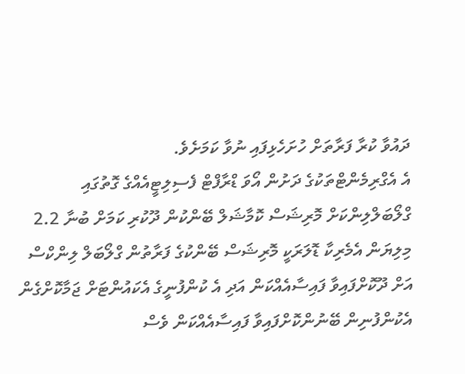ދައުވާ ކުރާ ފަރާތަށް ހުށަހެޅިފައި ނުވާ ކަމަށެވެ.
އެ އެގްރިމެންޓްތަކުގެ ދަށުން އޯވަ ޑްރާފްޓް ފެސިލިޓީއެއްގެ ގޮތުގައި ގްލޯބަލްލިންކަށް މޮރިޝަސް ކޮމާޝަލް ބޭންކުން ދޫކުރި ކަމަށް ބުނާ 2.2 މިލިޔަން އެމެރިކާ ޑޮލަރަކީ މޮރިޝަސް ބޭންކުގެ ފަރާތުން ގްލޯބަލް ލިންކްސް އަށް ދޫކޮށްފައިވާ ފައިސާއެއްކަން އަދި އެ ކުންފުނީގެ އެކައުންޓަށް ޖަމާކޮށްގެން އެކުންފުނިން ބޭނުންކޮށްފައިވާ ފައިސާއެއްކަން ވެސް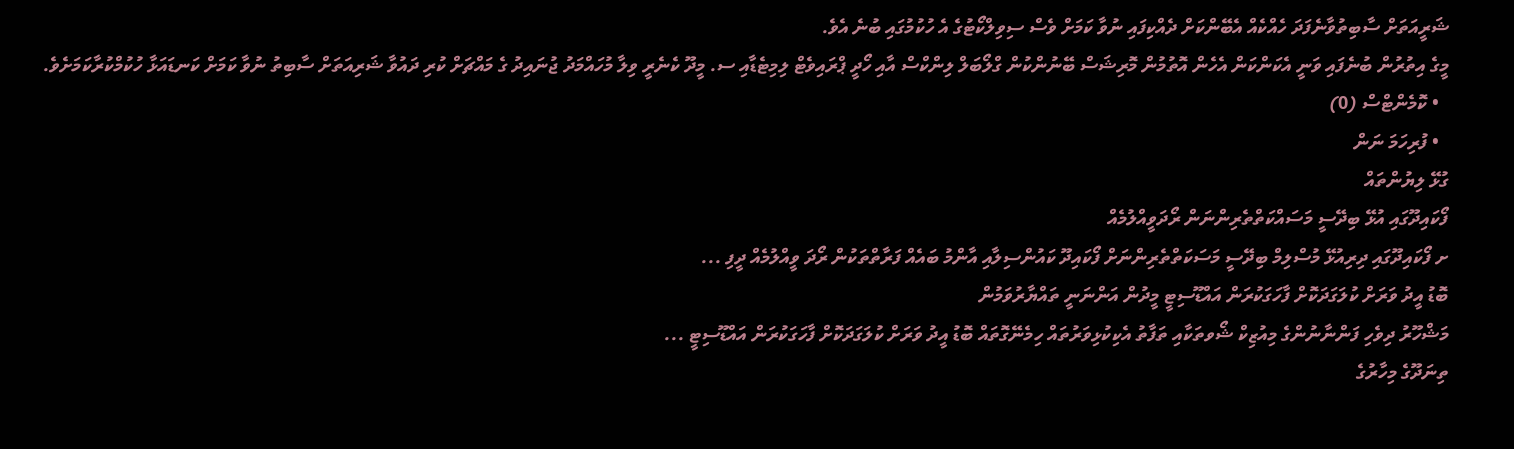ޝަރީއަތަށް ސާބިތުވާނެފަދަ ހެއްކެއް އެބޭންކަށް ދެއްކިފައި ނުވާ ކަމަށް ވެސް ސިވިލްކޯޓުގެ އެ ހުކުމުގައި ބުނެ އެވެ.
މީގެ އިތުރުން ބުނެފައި ވަނީ އެކަންކަން އެހެން އޮތުމުން މޮރިޝަސް ބޭނުންކުން ގްލޯބަލް ލިންކްސް އާއި ހޯދީ ޕްރައިވެޓް ލިމިޓެޑާއި ސ. މީދޫ ކެނެރީ ވިލާ މުހައްމަދު ޖުނައިދު ގެ މައްޗަށް ކުރި ދައުވާ ޝަރިއަތަށް ސާބިތު ނުވާ ކަމަށް ކަނޑައަޅާ ހުކުމްކުރާކަމަށެވެ.
  • ކޮމެންޓްސް (0)
  • ފުރިހަމަ ނަން
ގުޅޭ ލިޔުންތައް
ފޯކައިދޫގައި އުޅޭ ބިދޭސީ މަސައްކަތްތެރިންނަން ރޯދަވީއްލުމެއް
ށ ފޯކައިދޫގައި ދިރިއުޅޭ މުސްލިމް ބިދޭސީ މަސަކަތްތެރިންނަށް ފޯކައިދޫ ކައުންސިލާއި އާންމު ބައެއް ފަރާތްތަކުން ރޯދަ ވީއްލުމެއް ދީފި ...
ބޮޑު އީދު ވަރަށް ކުލަގަދަކޮށް ފާހަގަކުރަން އައްޑޫސިޓީ މީދުން އަންނަނީ ތައްޔާރުވަމުން
މަޝްހޫރު ދިވެހި ފަންނާނުންގެ މިއުޒިކް ޝޯވތަކާއި ތަފާތު އެކިކުޅިވަރުތައް ހިމެނޭގޮތައް ބޮޑު އީދު ވަރަށް ކުލަގަދަކޮށް ފާހަގަކުރަން އައްޑޫސިޓީ ...
ތިނަދޫގެ މިހާރުގެ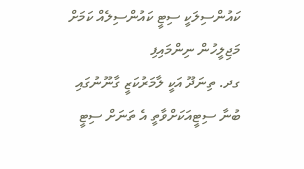ކައުންސިލަކީ ސިޓީ ކައުންސިލެއް ކަމަށް މަޖިލީހުން ނިންމައިފި
ގދ. ތިނަދޫ އަކީ ލާމަރުކަޒީ ގާނޫނުގައި ބުނާ ސިޓީއަކަށްވާތީ އެ ތަނަށް ސިޓީ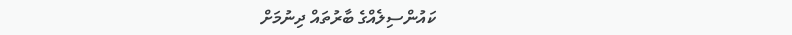ކައުންސިލެއްގެ ބާރުތައް ދިނުމަށް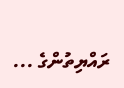ރައްޔިތުންގެ ...